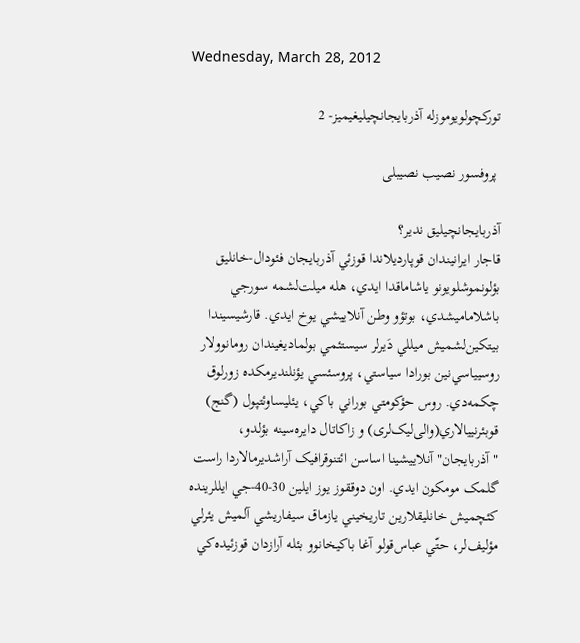Wednesday, March 28, 2012

تورکچولویوموزله آذربايجانچيليغيميز- 2

 پروفسور نصیب نصیبلی

آذربايجانچيليق ندير؟
قاجار ايرانيندان قوپارديلاندا قوزئي آذربايجان فئودال-خانليق بؤلونموشلویونو ياشاماقدا ايدي، هله ميلت‌لشمه سورجي باشلاماميشدي، بوتؤو وطن آنلاييشي يوخ ايدي. قارشيسيندا بيتکين‌لشميش ميللي دَيرلر سيستئمي بولماديغيندان رومانوولار روسيياسي‌نين بورادا سياستي، پروسئسي يؤنلنديرمکده زورلوق چکمه‌دي. روس حؤکومتي بوراني باکي، يئليساوئتپول (گنج) قوبئرنييالاري(والی‌لیک‌لری) و زاکاتال دايره‌سينه بؤلدو، "آذربايجان" آنلاييشينا اساسن ائتنوقرافيک آراشديرمالاردا راست گلمک مومکون ايدي. اون دوققوز يوز ايلين 30-40-جي ايللرينده کئچميش خانليقلارين تاريخيني يازماق سيفاريشي آلميش يئرلي مؤليف‌لر، حتّي عباس‌قولو آغا باکيخانوو بئله آرازدان قوزئيده‌کي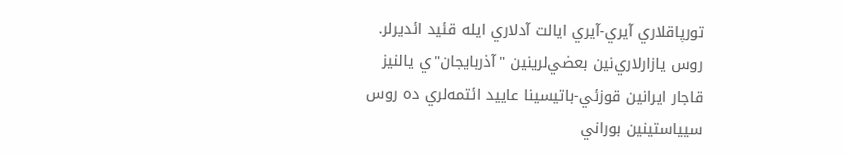تورپاقلاري آيري-آيري ايالت آدلاري ايله قئيد ائديرلر. روس يازارلاري‌نين بعضي‌لرينين "آذربايجان"ي يالنيز قاجار ايرانين قوزئي-باتيسينا عاييد ائتمه‌لري ده روس سيياستينين بوراني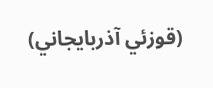(قوزئي آذربايجاني)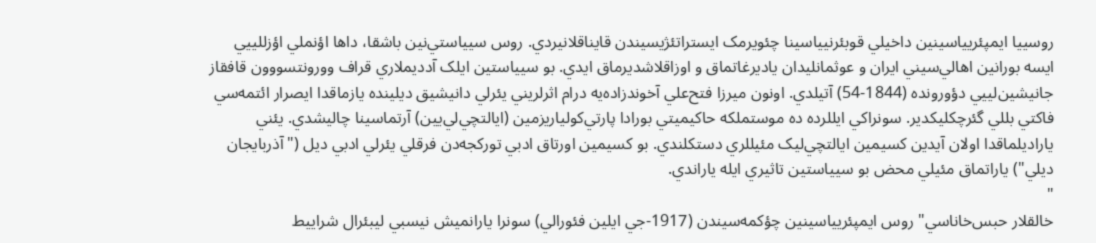روسييا ايمپئريياسينين داخيلي قوبئرنيياسينا چئويرمک ایستراتئژيسيندن قايناقلانيردي. روس سيياستي‌نين باشقا، داها اؤنملي اؤزلليیي ايسه بورانين اهالي‌سيني ايران و عوثمانليدان ياديرغاتماق و اوزاقلاشديرماق ايدي. بو سيياستين ايلک آدديملاري قراف وورونتسووون قافقاز جانيشين‌ليیي دؤورونده (1844-54) آتيلدي. اونون ميرزا فتح‌علي آخوندزاده‌يه درام اثرلريني يئرلي دانيشيق ديلينده يازماقدا ايصرار ائتمه‌سي فاکتي بللي گئرچکليکدير. سونراکي ايللرده ده موستملکه حاکيميتي بورادا پارتي‌کولياريزمين (ايالتچي‌لي‌یين) آرتماسينا چاليشدي. يئني ياراديلماقدا اولان آيدين کسيمين ايالتچي‌ليک مئيللري دستکلندي. بو کسيمين اورتاق ادبي تورکجه‌دن فرقلي يئرلي ادبي ديل ("آذربايجان ديلي") ياراتماق مئيلي محض بو سيياستين تاثيري ايله ياراندي.
"
خالقلار حبس‌خاناسي" روس ايمپئريياسينين چؤکمه‌سيندن (1917-جي ايلين فئورالي) سونرا يارانميش نيسبي ليبئرال شراييط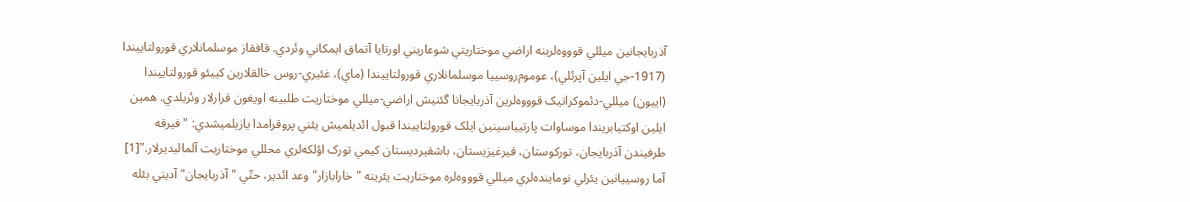آذربايجانين ميللي قوووه‌لرينه اراضي موختاريتي شوعاريني اورتايا آتماق ايمکاني وئردي. قافقاز موسلمانلاري قورولتاييندا (1917-جي ايلين آپرئلي)، عوموم‌روسييا موسلمانلاري قورولتاييندا (ماي)، غئيري-روس خالقلارين کييئو قورولتاييندا (اييون) ميللي-دئموکراتيک قوووه‌لرين آذربايجانا گئنيش اراضي-ميللي موختاريت طلبينه اويغون قرارلار وئريلدي. همين ايلين اوکتيابريندا موساوات پارتيياسينين ايلک قورولتاييندا قبول ائديلميش يئني پروقرامدا يازيلميشدي: "فيرقه طرفيندن آذربايجان، تورکوستان، قيرغيزيستان، باشقيرديستان کيمي تورک اؤلکه‌لري محللي موختاريت آلماليديرلار."[1] آما روسييانين يئرلي نوماينده‌لري ميللي قوووه‌لره موختاريت يئرينه "خارابازار" وعد ائدير، حتّي "آذربايجان" آديني بئله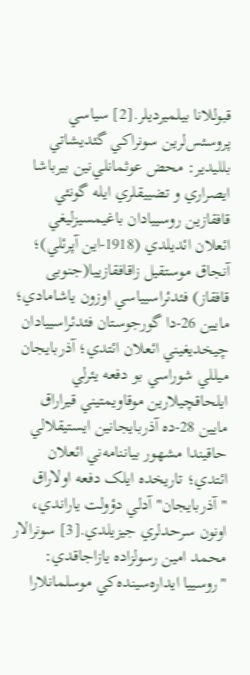قبوللانا بيلميرديلر.[2] سياسي پروسئس‌لرين سونراکي گئديشاتي بلليدير: محض عوثمانلي‌نين بيرباشا ايصراري و تضييقلري ايله گونئي قافقازين روسييادان باغيمسيزليغي ائعلان ائديلدي (1918-اين آپرئلي)؛ آنجاق موستقيل زاقافقازييا(جنوبی قافقاز) فئدئراسيياسي اوزون ياشامادي؛ مايين 26-دا گورجوستان فئدئراسييادان چيخديغيني ائعلان ائتدي؛ آذربايجان ميللي شوراسي بو دفعه يئرلي ايلحاقچيلارين موقاويمتيني قيراراق مايين 28-ده آذربايجانين ايستيقلالي حاقيندا مشهور بياننامه‌ني ائعلان ائتدي؛ تاريخده ايلک دفعه اولاراق "آذربايجان" آدلي دؤولت ياراندي، اونون سرحدلري جيزيلدي.[3] سونرالار محمد امين رسولزاده يازاجاقدي: "روسييا ايداره‌سينده‌کي موسلمانلارا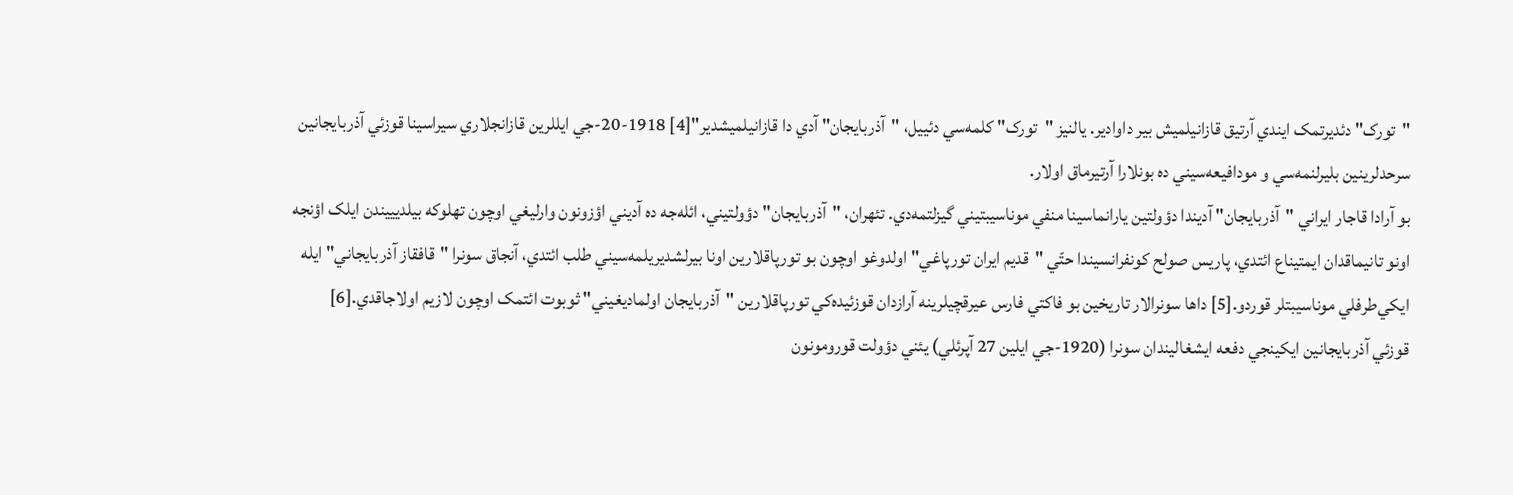"تورک" دئديرتمک ايندي آرتيق قازانيلميش بير داوادير. يالنيز "تورک" کلمه‌سي دئييل، "آذربايجان" آدي دا قازانيلميشدير"[4] 1918-20-جي ايللرين قازانجلاري سيراسينا قوزئي آذربايجانين سرحدلرينين بليرلنمه‌سي و مودافيعه‌سيني ده بونلارا آرتيرماق اولار.
بو آرادا قاجار ايراني "آذربايجان" آديندا دؤولتين يارانماسينا منفي موناسيبتيني گيزلتمه‌دي. تئهران، "آذربايجان" دؤولتيني، ائله‌جه ده آديني اؤزونون وارليغي اوچون تهلوکه بيلديیيندن ايلک اؤنجه اونو تانيماقدان ايمتيناع ائتدي، پاريس صولح کونفرانسيندا حتّي "قديم ايران تورپاغي" اولدوغو اوچون بو تورپاقلارين اونا بيرلشديريلمه‌سيني طلب ائتدي، آنجاق سونرا "قافقاز آذربايجاني" ايله ايکي‌طرفلي موناسيبتلر قوردو.[5] داها سونرالار تاريخين بو فاکتي فارس عيرقچيلرينه آرازدان قوزئيده‌کي تورپاقلارين "آذربايجان اولماديغيني" ثوبوت ائتمک اوچون لازيم اولاجاقدي.[6]
قوزئي آذربايجانين ايکينجي دفعه ايشغاليندان سونرا (1920-جي ايلين 27 آپرئلي) يئني دؤولت قورومونون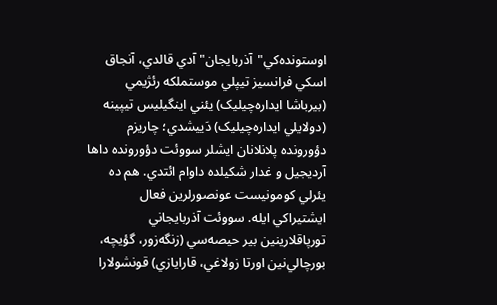اوستونده‌کي"آذربايجان" آدي قالدي، آنجاق اسکي فرانسيز تيپلي موستملکه رئژيمي (بيرباشا ايداره‌چيليک) يئني اينگيليس تيپينه (دولايلي ايداره‌چيليک) دَييشدي؛ چاريزم دؤورونده پلانلانان ايشلر سووئت دؤورونده داها آرديجيل و غدار شکيلده داوام ائتدي. هم ده يئرلي کومونيست عونصورلرين فعال ايشتيراکي ايله. سووئت آذربايجاني تورپاقلارينين بير حيصه‌سي (زنگه‌زور، گؤيچه، بورچالي‌نين اورتا زولاغي، قارايازي) قونشولارا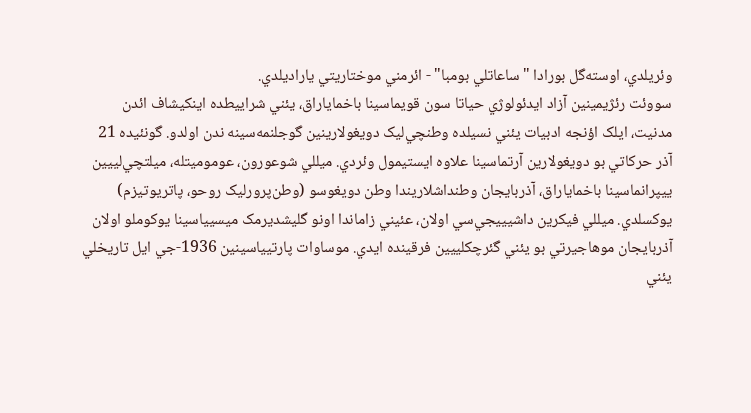وئريلدي، اوسته‌گل بورادا "ساعاتلي بومبا" - ائرمني موختاريتي ياراديلدي.
سووئت رئژيمينين آزاد ايدئولوژي حياتا سون قويماسينا باخماياراق، يئني شراييطده اينکيشاف ائدن مدنيت، ايلک اؤنجه ادبيات يئني نسيلده وطنچي‌ليک دويغولارينين گوجلنمه‌سينه ندن اولدو. گونئيده 21 آذر حرکاتي بو دويغولارين آرتماسينا علاوه ایستيمول وئردي. ميللي شوعورون، عوموميتله، ميلتچي‌ليیين ييپرانماسينا باخماياراق، آذربايجان وطنداشلاريندا وطن دويغوسو (وطن‌پرورليک روحو، پاتريوتيزم) يوکسلدي. ميللي فيکرين داشيييجي‌سي اولان، عئيني زاماندا اونو گليشديرمک ميسيياسينا يوکوملو اولان آذربايجان موهاجيرتي بو يئني گئرچکليیين فرقينده ايدي. موساوات پارتيياسينين 1936-جي ايل تاريخلي يئني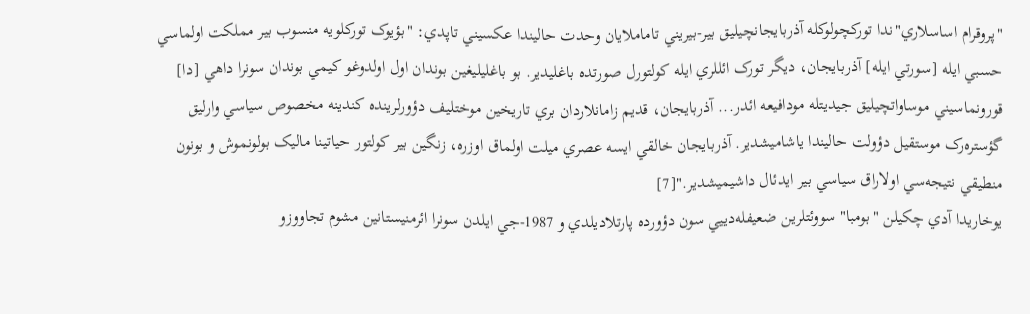"پروقرام اساسلاري"ندا تورکچولوکله آذربايجانچيليق بير-بيريني تاماملايان وحدت حاليندا عکسيني تاپدي: "بؤيوک تورکلويه منسوب بير مملکت اولماسي حسبي ایله [سورتي‌ ایله] آذربايجان، ديگر تورک ائللري ايله کولتورل صورتده باغليدير. بو باغليليغين بوندان اول اولدوغو کيمي بوندان سونرا داهي [دا] قورونماسيني موساواتچيليق جيديتله مودافيعه ائدر... آذربايجان، قديم زامانلاردان بري تاريخين موختليف دؤورلرينده کندينه مخصوص سياسي وارليق گؤستره‌رک موستقيل دؤولت حاليندا ياشاميشدير. آذربايجان خالقي ايسه عصري ميلت اولماق اوزره، زنگين بير کولتور حياتينا ماليک بولونموش و بونون منطيقي نتيجه‌سي اولاراق سياسي بير ايدئال داشيميشدير."[7]
يوخاريدا آدي چکيلن "بومبا" سووئتلرين ضعيفله‌ديیي سون دؤورده پارتلاديلدي و 1987-جي ايلدن سونرا ائرمنيستانين مشوم تجاووزو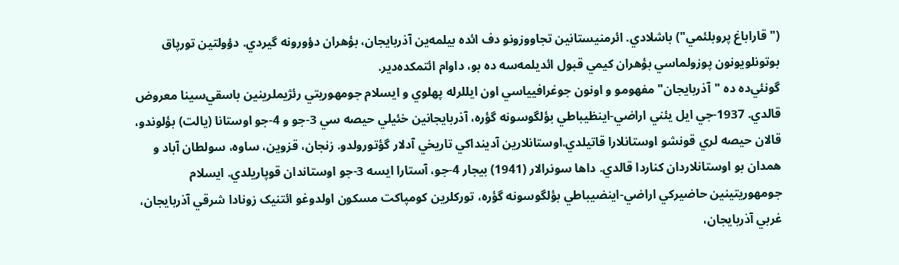("قاراباغ پروبلئمي") باشلادي. ائرمنيستانين تجاووزونو دف ائده بيلمه‌ين آذربايجان، بؤهران دؤورونه گيردي. دؤولتين تورپاق بوتونلویونون پوزولماسي بؤهران کيمي قبول ائديلمه‌سه ده بو، داوام ائتمکده‌دير.
گونئي‌ده ده "آذربايجان" مفهومو و اونون جوغرافيياسي اون ايللرله پهلوي و ايسلام جومهوريتي رئژيملرينين باسقي‌سينا معروض قالدي. 1937-جي ايل يئني اراضي-اينظيباطي بؤلگوسونه گؤره، آذربايجانين خئيلي حيصه سي 3-جو و 4-جو اوستانا (يالت) بؤلوندو، قالان حيصه لري قونشو اوستانلارا قاتيلدي.اوستانلارين آدينداکي تاريخي آدلار گؤتورولدو. زنجان، قزوين، ساوه، سولطان آباد و همدان بو اوستانلاردان کناردا قالدي. داها سونرالار (1941) بيجار 4-جو، آستارا ايسه 3-جو اوستاندان قوپاريلدي. ايسلام جومهوريتينين حاضيرکي اراضي-اينضيباطي بؤلگوسونه گؤره، تورکلرين کومپاکت مسکون اولدوغو ائتنيک زونادا شرقي آذربايجان، غربي آذربايجان،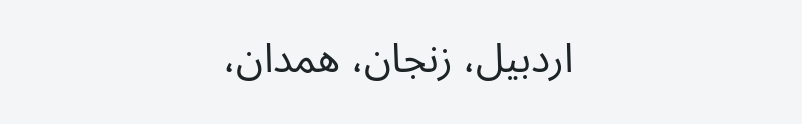اردبيل، زنجان، همدان،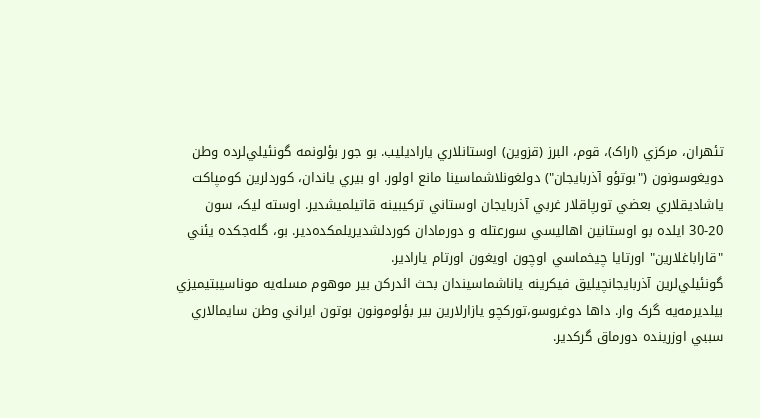تئهران، مرکزي (اراک)، قوم، البرز (قزوين) اوستانلاري ياراديليب. بو جور بؤلونمه گونئيلي‌لرده وطن دويغوسونون ("بوتؤو آذربايجان") دولغونلاشماسينا مانع اولور. او بيري ياندان، کوردلرين کومپاکت ياشاديقلاري بعضي تورپاقلار غربي آذربايجان اوستاني ترکيبينه قاتيلميشدير. اوسته ليک، سون 20-30 ايلده بو اوستانين اهاليسي سورعتله و دورمادان کوردلشديريلمکده‌دير. بو، گله‌جکده يئني "قاراباغلارين" اورتايا چيخماسي اوچون اويغون اورتام يارادير.
گونئيلي‌لرين آذربايجانچيليق فيکرينه ياناشماسيندان بحث ائدرکن بير موهوم مسله‌يه موناسيبتيميزي بيلديرمه‌يه گرک وار. داها دوغروسو،تورکچو يازارلارين بير بؤلومونون بوتون ايراني وطن سايمالاري سببي اوزرينده دورماق گرکدير.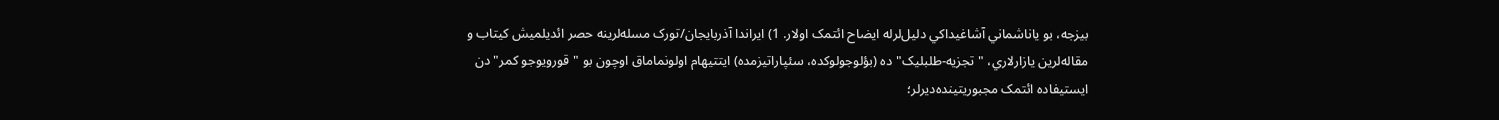بيزجه، بو ياناشماني آشاغيداکي دليل‌لرله ايضاح ائتمک اولار. 1) ايراندا آذربايجان/تورک مسله‌لرينه حصر ائديلميش کيتاب و مقاله‌لرين يازارلاري، "تجزيه‌-طلبليک"ده (بؤلوجولوکده، سئپاراتيزمده) ايتتيهام اولونماماق اوچون بو "قورويوجو کمر"دن ايستيفاده ائتمک مجبوريتينده‌ديرلر؛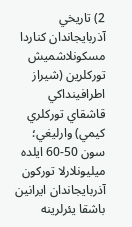2) تاريخي آذربايجاندان کناردا مسکونلاشميش تورکلرين (شيراز اطرافينداکي قاشقاي تورکلري کيمي) وارليغي؛ سون 50-60 ايلده ميليونلارلا تورکون آذربايجاندان ايرانين باشقا يئرلرينه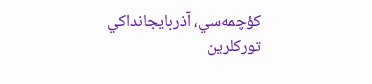کؤچمه‌سي، آذربايجانداکي تورکلرين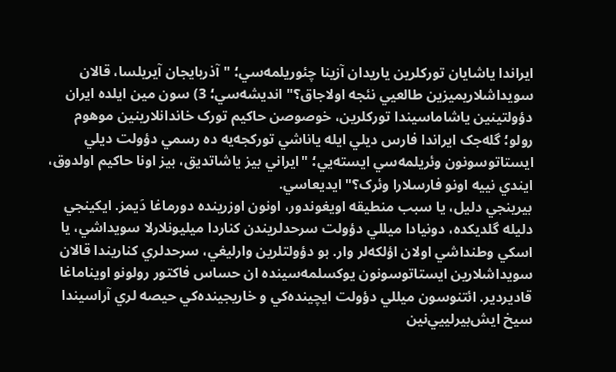ايراندا ياشايان تورکلرين ياريدان آزينا چئوريلمه‌سي؛ "آذربايجان آيريلسا، قالان سويداشلاريميزين طالعيي نئجه اولاجاق؟" انديشه‌سي؛ 3) سون مين ايلده ايران دؤولتينين ياشاماسيندا تورکلرين، خوصوصن حاکيم تورک خاندانلارينين موهوم رولو؛ گله‌جک ايراندا فارس ديلي ايله ياناشي تورکجه‌يه ده رسمي دؤولت ديلي ایستاتوسونون وئريلمه‌سي ايسته‌یي؛ "ايراني بيز ياشاتديق، بيز اونا حاکيم اولدوق، ايندي نييه اونو فارسلارا وئرک؟" ايديعاسي.
بيرينجي دليل، يا سبب منطيقه اويغوندور، اونون اوزرينده دورماغا دَيمز. ايکينجي دليله گلديکده، دونيادا ميللي دؤولت سرحدلريندن کناردا ميليونلارلا سويداشي، يا اسکي وطنداشي اولان اؤلکه‌لر وار. بو دؤولتلرين وارليغي، سرحدلري کناريندا قالان سويداشلارين ایستاتوسونون يوکسلمه‌سينده ان حساس فاکتور رولونو اويناماغا قاديردير. ائتنوسون ميللي دؤولت ايچينده‌کي و خاريجينده‌کي حيصه لري آراسيندا سيخ ايش‌بيرليیي‌نين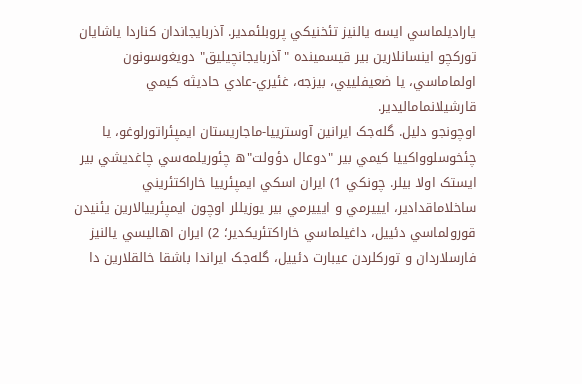ياراديلماسي ايسه يالنيز تئخنيکي پروبلئمدير. آذربايجاندان کناردا ياشايان تورکچو اينسانلارين بير قيسمينده "آذربايجانچيليق" دويغوسونون اولماماسي، يا ضعيفليیي، بيزجه، غئيري-عادي حاديثه کيمي قارشيلانماماليدير.
اوچونجو دليل. گله‌جک ايرانين آوسترييا-ماجاريستان ايمپئراتورلوغو، يا چئخوسلوواکييا کيمي بير "دوعال دؤولت"ه چئوريلمه‌سي چاغديشي بير ايستک اولا بيلر. چونکي 1) ايران اسکي ايمپئرييا خاراکتئريني ساخلاماقدادير، ایييرمي و ایييرمي بير يوزيللر اوچون ايمپئرييالارين يئنيدن قورولماسي دئييل، داغيلماسي خاراکتئريکدير؛ 2) ايران اهاليسي يالنيز فارسلاردان و تورکلردن عيبارت دئييل، گله‌جک ايراندا باشقا خالقلارين دا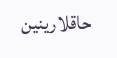حاقلارينين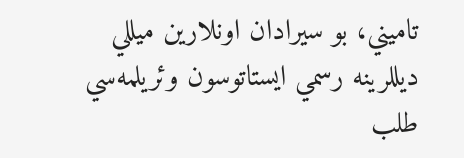تاميني، بو سيرادان اونلارين ميللي ديللرينه رسمي ایستاتوسون وئريلمه‌سي طلب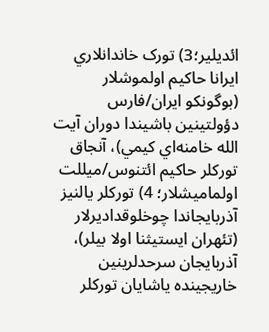ائديلير؛3) تورک خاندانلاري ايرانا حاکيم اولموشلار (بوگونکو ايران/فارس دؤولتينين باشيندا دوران آيت الله خامنه‌اي کيمي)، آنجاق تورکلر حاکيم ائتنوس/ميللت اولماميشلار؛ 4) تورکلر يالنيز آذربايجاندا چوخلوقداديرلار (تئهران ايستيثنا اولا بيلر)، آذربايجان سرحدلرينين خاريجينده ياشايان تورکلر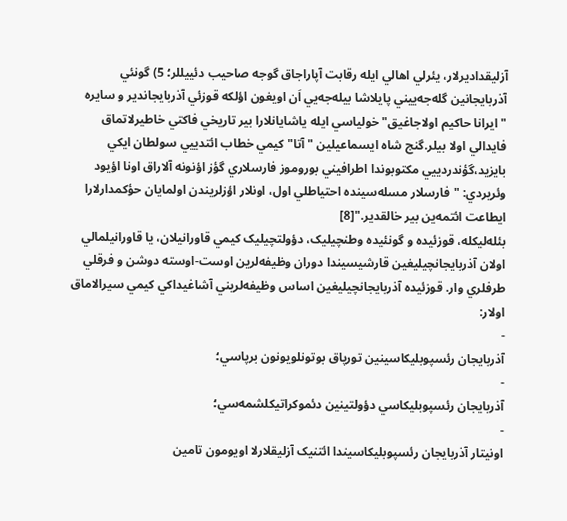آزليقداديرلار، يئرلي اهالي ايله رقابت آپاراجاق گوجه صاحيب دئييللر؛ 5) گونئي آذربايجانين گله‌جه‌یيني پايلاشا بيله‌جه‌یي اَن اويغون اؤلکه قوزئي آذربايجاندير و سایره "ايرانا حاکيم اولاجاغيق" خولياسي ايله ياشايانلارا بير تاريخي فاکتي خاطيرلاتماق فايدالي اولا بيلر.گنج شاه ايسماعيلين "آتا" کيمي خطاب ائتديیي سولطان ايکي بايزيد،گؤندرديیي مکتوبوندا اطرافيني بوروموز فارسلاري گؤز اؤنونه آلاراق اونا اؤيود وئريردي: "فارسلار مسله‌سينده احتياطلي اول، اونلار اؤزلريندن اولمايان حؤکمدارلارا ايطاعت ائتمه‌ين بير خالقدير."[8]
بئله‌ليکله، قوزئيده و گونئيده وطنچيليک، دؤولتچيليک کيمي قاورانيلان، يا قاورانيلمالي اولان آذربايجانچيليغين قارشيسيندا دوران وظيفه‌لرين اوست-اوسته دوشن و فرقلي طرفلري وار. قوزئيده آذربايجانچيليغين اساس وظيفه‌لريني آشاغيداکي کيمي سيرالاماق اولار:
-
آذربايجان رئسپوبليکاسينين تورپاق بوتونلویونون برپاسي؛
-
آذربايجان رئسپوبليکاسي دؤولتينين دئموکراتيکلشمه‌سي؛
-
اونيتار آذربايجان رئسپوبليکاسيندا ائتنيک آزليقلارلا اويومون تامين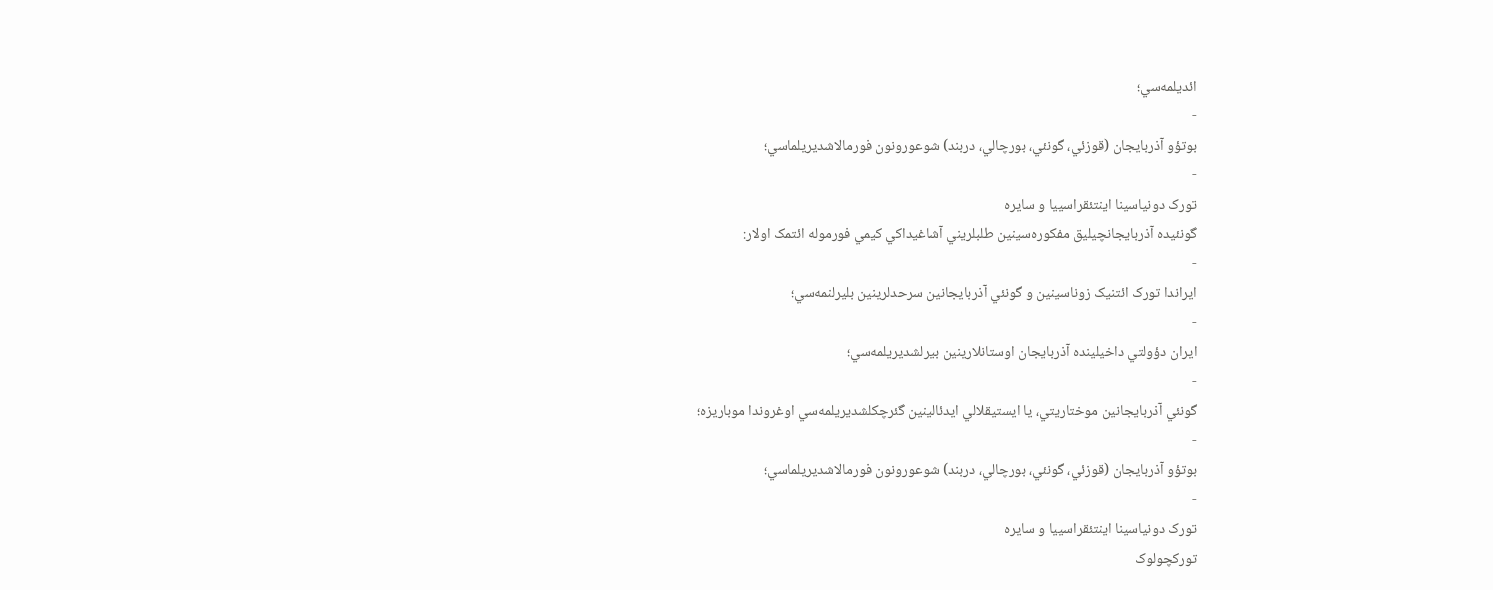ائديلمه‌سي؛
-
بوتؤو آذربايجان (قوزئي، گونئي، بورچالي، دربند) شوعورونون فورمالاشديريلماسي؛
-
تورک دونياسينا اينتئقراسييا و سایره
گونئيده آذربايجانچيليق مفکوره‌سينين طلبلريني آشاغيداکي کيمي فورموله ائتمک اولار:
-
ايراندا تورک ائتنيک زوناسينين و گونئي آذربايجانين سرحدلرينين بليرلنمه‌سي؛
-
ايران دؤولتي داخيلينده آذربايجان اوستانلارينين بيرلشديريلمه‌سي؛
-
گونئي آذربايجانين موختاريتي، يا ايستيقلالي ايدئالينين گئرچکلشديريلمه‌سي اوغروندا موباريزه؛
-
بوتؤو آذربايجان (قوزئي، گونئي، بورچالي، دربند) شوعورونون فورمالاشديريلماسي؛
-
تورک دونياسينا اينتئقراسييا و سایره
تورکچولوک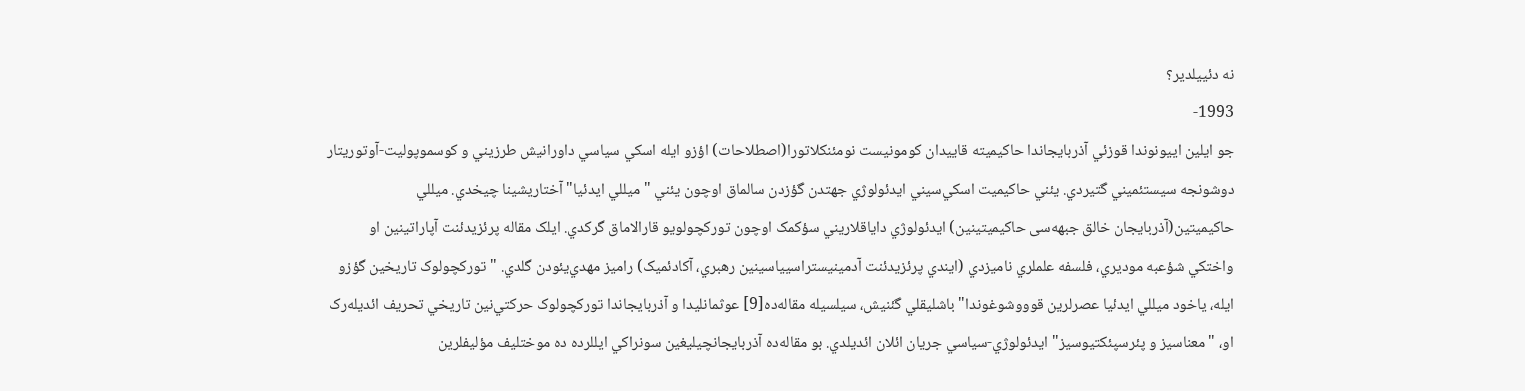نه دئييلدير؟
1993-
جو ايلين اييونوندا قوزئي آذربايجاندا حاکيميته قاييدان کومونيست نومئنکلاتورا(اصطلاحات) اؤزو ايله اسکي سياسي داورانيش طرزيني و کوسموپوليت-آوتوريتار دوشونجه سيستئميني گتيردي. يئني حاکيميت اسکي‌سيني ايدئولوژي جهتدن گؤزدن سالماق اوچون يئني "ميللي ايدئيا" آختاريشينا چيخدي. ميللي حاکيميتين(آذربایجان خالق جبهه‌‌سی حاکيميتينين) ايدئولوژي داياقلاريني سؤکمک اوچون تورکچولویو قارالاماق گرکدي. ايلک مقاله پرئزيدئنت آپاراتينين او واختکي شؤعبه موديري، فلسفه علملري ناميزدي (ايندي پرئزيدئنت آدمينيستراسيياسينين رهبري، آکادئميک) راميز مهدي‌يئودن گلدي. "تورکچولوک تاريخين گؤزو ايله، ياخود ميللي ايدئيا عصرلرين قوووشوغوندا" باشليقلي گئنيش، سيلسيله مقاله‌ده[9] عوثمانليدا و آذربايجاندا تورکچولوک حرکتي‌نين تاريخي تحريف ائديله‌رک او، "معناسيز و پئرسپئکتيوسيز" ايدئولوژي-سياسي جريان ائلان ائديلدي. بو مقاله‌ده آذربايجانچيليغين سونراکي ايللرده ده موختليف مؤليفلرين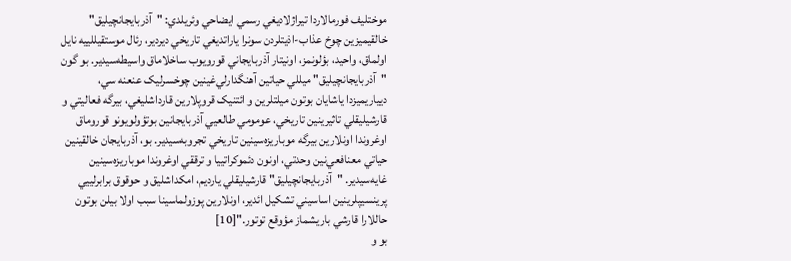موختليف فورمالاردا تيراژلاديغي رسمي ايضاحي وئريلدي: "آذربايجانچيليق" خالقيميزين چوخ عذاب-اذيتلردن سونرا ياراتديغي تاريخي ديردير، رئال موستقيللييه نايل اولماق، واحيد، بؤلونمز، اونيتار آذربايجاني قورويوب ساخلاماق واسيطه‌سيدير. بو گون "آذربايجانچيليق" ميللي حياتين آهنگدارلي‌غينين چوخسرليک عنعنه سي، ديياريميزدا ياشايان بوتون ميلتلرين و ائتنيک قروپلارين قارداشليغي، بيرگه فعاليتي و قارشيليقلي تاثيرينين تاريخي، عومومي طالعيي آذربايجانين بوتؤولویونو قوروماق اوغروندا اونلارين بيرگه موباريزه‌سينين تاريخي تجروبه‌سيدير. بو، آذربايجان خالقينين حياتي معنافعي‌نين وحدتي، اونون دئموکراتييا و ترققي اوغروندا موباريزه‌سينين غايه‌سيدير. "آذربايجانچيليق" قارشيليقلي يارديم، امکداشليق و حوقوق برابرليیي پرينسيپلرينين اساسيني تشکيل ائدير، اونلارين پوزولماسينا سبب اولا بيلن بوتون حاللارا قارشي باريشماز مؤوقع توتور."[10]
بو و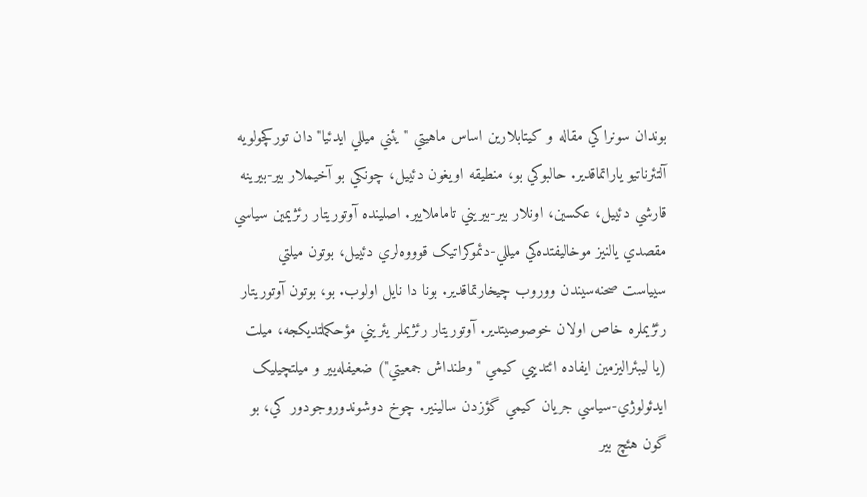بوندان سونراکي مقاله و کيتابلارين اساس ماهيتي "يئني ميللي ايدئيا"دان تورکچولويه آلتئرناتيو ياراتماقدير. حالبوکي بو، منطيقه اويغون دئييل، چونکي بو آخيملار بير-بيرينه قارشي دئييل، عکسين، اونلار بير-بيريني تاماملايير. اصلينده آوتوريتار رئژيمين سياسي مقصدي يالنيز موخاليفتده‌کي ميللي-دئموکراتيک قوووه‌لري دئييل، بوتون ميلتي سيياست صحنه‌سيندن ووروب چيخارتماقدير. بونا دا نايل اولوب. بو، بوتون آوتوريتار رئژيملره خاص اولان خوصوصيتدير. آوتوريتار رئژيملر يئريني مؤحکملتديکجه، ميلت (يا ليبئراليزمين ايفاده ائتديیي کيمي "وطنداش جمعيتي") ضعيفله‌يير و ميلتچيليک ايدئولوژي-سياسي جريان کيمي گؤزدن سالينير. چوخ دوشوندوروجودور کي، بو گون هئچ بير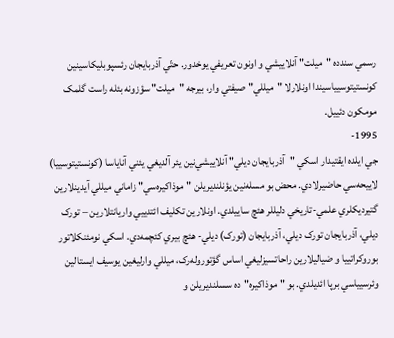رسمي سندده "ميلت" آنلاييشي و اونون تعريفي يوخدور. حتّي آذربايجان رئسپوبليکاسينين کونستيتوسيياسيندا اونلارلا "ميللي" صيفتي وار، بيرجه "ميلت" سؤزونه بئله راست گلمک مومکون دئييل.
1995-
جي ايلده ايقتيدار اسکي "آذربايجان ديلي" آنلاييشي‌نين يئر آلديغي يئني آناياسا (کونستيتوسييا) لاييحه‌سي حاضيرلادي. محض بو مسله‌نين يؤنلنديريلن "موذاکيره‌سي" زاماني ميللي آيدينلارين گتيرديکلري علمي-تاريخي دليللر هئچ ساييلدي. اونلارين تکليف ائتديیي واريانتلارين – تورک ديلي، آذربايجان تورک ديلي، آذربايجان (تورک) ديلي- هئچ بيري کئچمه‌دي. اسکي نومئنکلاتور بوروکراتييا و ضياليلارين راحاتسيزليغي اساس گؤتوروله‌رک، ميللي وارليغين يوسيف ایستالين وئرسيياسي برپا ائديلدي. بو "موذاکيره"ده سسلنديريلن و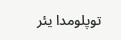توپلومدا يئر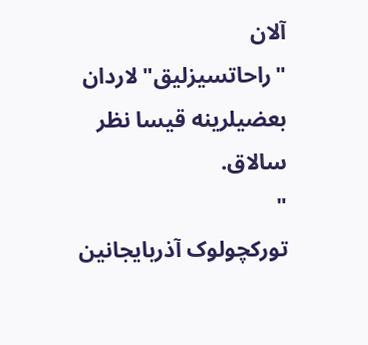آلان "راحاتسيزليق"لاردان بعضيلرينه قيسا نظر سالاق.
"
تورکچولوک آذربايجانين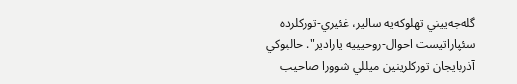گله‌جه‌یيني تهلوکه‌يه سالير، غئيري-تورکلرده سئپاراتيست احوال-روحيييه يارادير". حالبوکي آذربايجان تورکلرينين ميللي شوورا صاحيب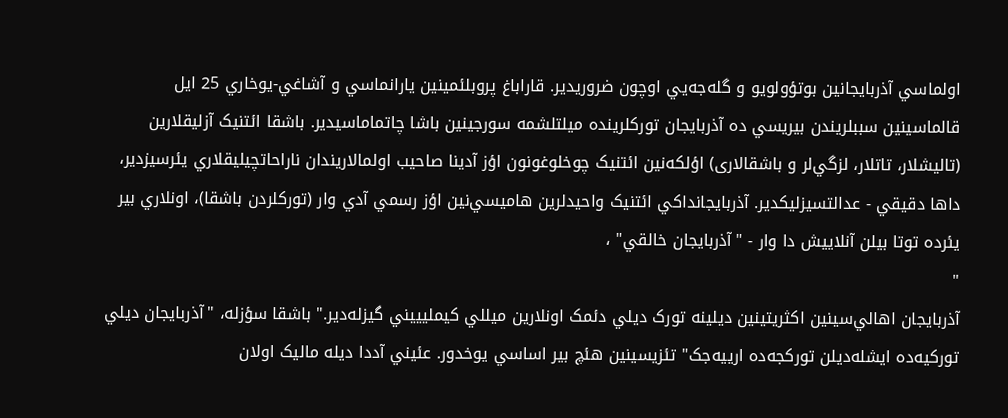اولماسي آذربايجانين بوتؤولویو و گله‌جه‌یي اوچون ضروريدير. قاراباغ پروبلئمينين يارانماسي و آشاغي-يوخاري 25 ايل قالماسينين سببلريندن بيريسي ده آذربايجان تورکلرينده ميلتلشمه سورجينين باشا چاتماماسيدير. باشقا ائتنيک آزليقلارين (تاليشلار، تاتلار، لزگي‌لر و باشقالاری) اؤلکه‌نين ائتنيک چوخلوغونون اؤز آدينا صاحيب اولمالاريندان ناراحاتچيليقلاري يئرسيزدير، داها دقيقي - عدالتسيزليکدير. آذربايجانداکي ائتنيک واحيدلرين هاميسي‌نين اؤز رسمي آدي وار (تورکلردن باشقا)، اونلاري بير يئرده توتا بيلن آنلاييش دا وار - "آذربايجان خالقي" ،
"
آذربايجان اهالي‌سينين اکثريتينين ديلينه تورک ديلي دئمک اونلارين ميللي کيمليیيني گيزله‌دير." باشقا سؤزله، "آذربايجان ديلي تورکيه‌ده ايشله‌ديلن تورکجه‌ده ارييه‌جک" تئزيسينين هئچ بير اساسي يوخدور. عئيني آددا ديله ماليک اولان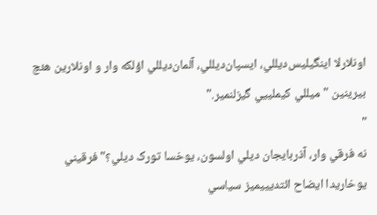اونلارلا اينگيليس‌ديللي، ايسپان‌ديللي، آلمان‌ديللي اؤلکه وار و اونلارين هئچ بيرينين "ميللي کيمليیي گيزلنمير."
"
نه فرقي وار، آذربايجان ديلي اولسون، يوخسا تورک ديلي؟" فرقيني يوخاريدا ايضاح ائتديیيميز سياسي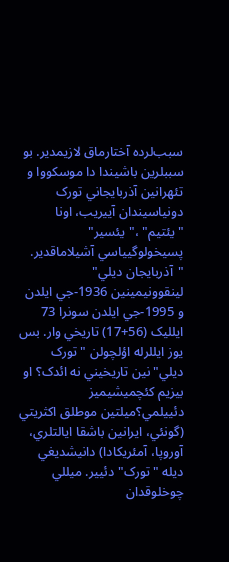سبب‌لرده آختارماق لازيمدير. بو سببلرين باشيندا دا موسکووا و تئهرانين آذربايجاني تورک دونياسيندان آييريب، اونا "يئتيم" ،"يئسير" پسيخولوگيياسي آشيلاماقدير. "آذربايجان ديلي" لينقوونيمينين 1936-جي ايلدن و 1995-جي ايلدن سونرا 73 ايلليک (56+17) تاريخي وار. بس يوز ايللرله اؤلچولن "تورک ديلي"نين تاريخيني نه ائدک؟ او بيزيم کئچميشيميز دئييلمي؟ميلتين موطلق اکثريتي (گونئي، ايرانين باشقا ايالتلري، آوروپا، آمئريکادا) دانيشديغي ديله "تورک" دئيير. ميللي چوخلوقدان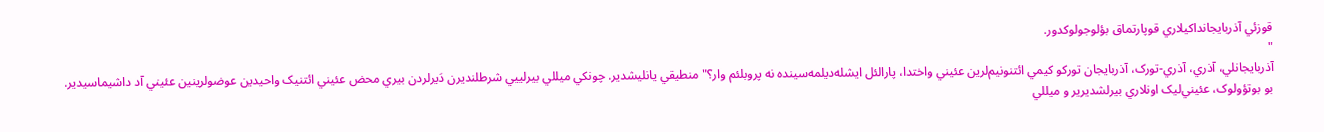قوزئي آذربايجانداکيلاري قوپارتماق بؤلوجولوکدور.
"
آذربايجانلي، آذري، آذري-تورک، آذربايجان تورکو کيمي ائتنونيم‌لرين عئيني واختدا، پارالئل ايشله‌ديلمه‌سينده نه پروبلئم وار؟" منطيقي يانليشدير. چونکي ميللي بيرليیي شرطلنديرن دَيرلردن بيري محض عئيني ائتنيک واحيدين عوضولرينين عئيني آد داشيماسيدير. بو بوتؤولوک، عئيني‌ليک اونلاري بيرلشديرير و ميللي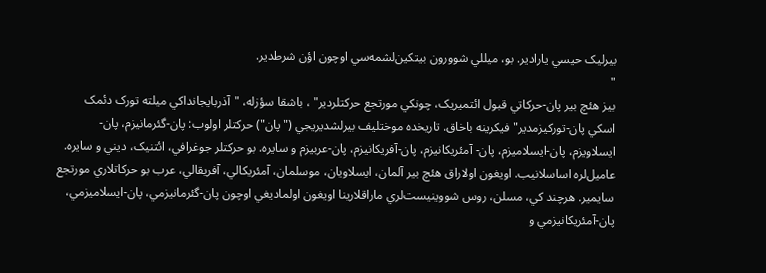بيرليک حيسي يارادير. بو، ميللي شوورون بيتکين‌لشمه‌سي اوچون اؤن شرطدير.
"
بيز هئچ بير پان-حرکاتي قبول ائتميريک، چونکي مورتجع حرکتلردير" ، باشقا سؤزله، "آذربايجانداکي ميلته تورک دئمک اسکي پان-تورکيزمدير" فيکرينه باخاق. تاريخده موختليف بيرلشديريجي ("پان") حرکتلر اولوب: پان-گئرمانيزم، پان-ایسلاويزم، پان-ايسلاميزم، پان- آمئريکانيزم، پان-آفريکانيزم، پان-عربيزم و سایره. بو حرکتلر جوغرافي، ائتنيک، ديني و سایره. عاميل‌لره اساسلانيب. اويغون اولاراق هئچ بير آلمان، ایسلاويان، موسلمان، آمئريکالي، آفريقالي، عرب بو حرکاتلاري مورتجع سايمير. هرچند کي، مسلن، روس شووينيست‌لري ماراقلارينا اويغون اولماديغي اوچون پان-گئرمانيزمي، پان-ايسلاميزمي، پان-آمئريکانيزمي و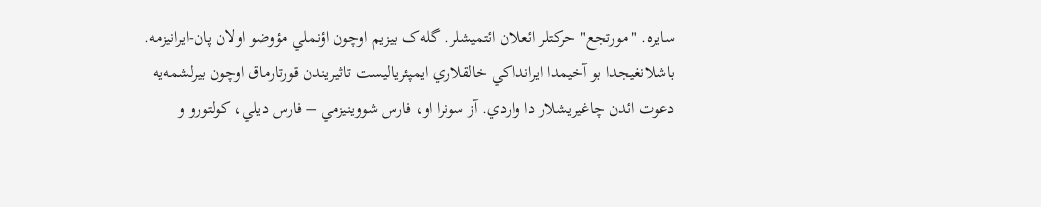سایره. "مورتجع" حرکتلر ائعلان ائتميشلر. گله‌ک بيزيم اوچون اؤنملي مؤوضو اولان پان-ايرانيزمه. باشلانغيجدا بو آخيمدا ايرانداکي خالقلاري ايمپئرياليست تاثيريندن قورتارماق اوچون بيرلشمه‌يه دعوت ائدن چاغيريشلار دا واردي. آز سونرا او، فارس شووينيزمي – فارس ديلي، کولتورو و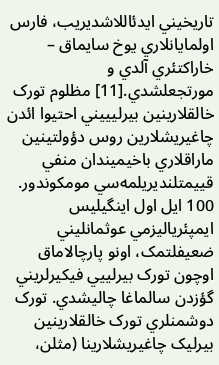تاريخيني ايدئاللاشديريب، فارس اولمايانلاري يوخ سايماق – خاراکتئري آلدي و مورتجعلشدي.[11] مظلوم تورک خالقلارينين بيرليیيني احتيوا ائدن چاغيريشلارين روس دؤولتينين ماراقلاري باخيميندان منفي قييمتلنديريلمه‌سي مومکوندور. 100 ايل اول اينگيليس ايمپئرياليزمي عوثمانليني ضعيفلتمک، اونو پارچالاماق اوچون تورک بيرليیي فيکيرلريني گؤزدن سالماغا چاليشدي. تورک دوشمنلري تورک خالقلارينين بيرليک چاغيريشلارينا (مثلن،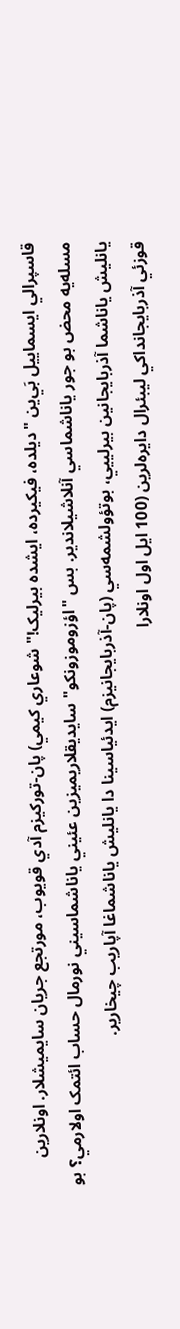قاسپرالي ايسماييل بَي‌ين "ديلده، فيکيرده، ايشده بيرليک!" شوعاري کيمي) پان-تورکيزم آدي قويوب، مورتجع جريان سايميشلار. اونلارين مسله‌يه محض بو جور ياناشماسي آنلاشيلاندير. بس "اؤزوموزونکو" سايديقلاريميزين عئيني ياناشماسيني نورمال حساب ائتمک اولارمي؟ بو يانليش ياناشما آذربايجانين بيرليیي، بوتؤولشمه‌سي (پان-آذربايجانيزم) ايدئياسينا دا يانليش ياناشماغا آپاريب چيخارير.
قوزئي آذربايجانداکي ليبئرال دايره‌لرين (100 ايل اول اونلارا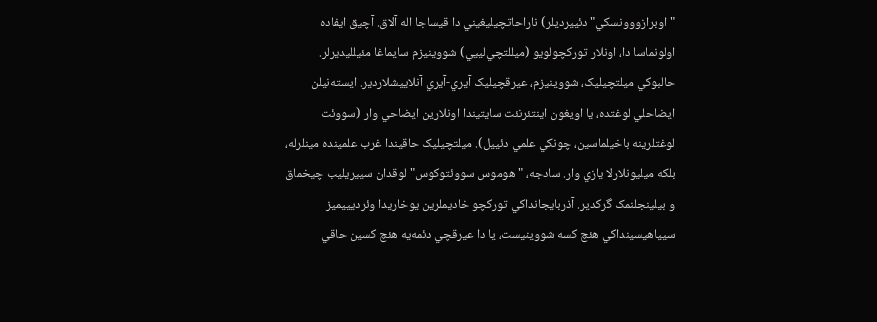"اوبرازووونسکي" دئييرديلر) ناراحاتچيليغيني دا قيساجا اله آلاق. آچيق ايفاده اولونماسا دا، اونلار تورکچولویو (ميللتچي‌ليیي) شووينيزم سايماغا مئيلليديرلر. حالبوکي ميلتچيليک، شووينيزم، عيرقچيليک آيري-آيري آنلاييشلاردير. ايسته‌نيلن ايضاحلي لوغتده، يا اويغون اينتئرنئت سايتيندا اونلارين ايضاحي وار (سووئت لوغتلرينه باخيلماسين، چونکي علمي دئييل). ميلتچيليک حاقيندا غرب علمينده مينلرله، بلکه ميليونلارلا يازي وار. سادجه، "هوموس سووئتوکوس"لوقدان سييريليب چيخماق و بيلينجلنمک گرکدير. آذربايجانداکي تورکچو خاديملرين يوخاريدا وئرديیيميز سيياهيسينداکي هئچ کسه شووينيست، يا دا عيرقچي دئمه‌يه هئچ کسين حاقي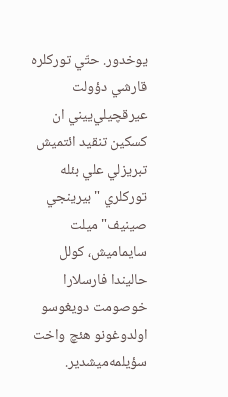يوخدور. حتّي تورکلره قارشي دؤولت عيرقچيلي‌یيني ان کسکين تنقيد ائتميش تبريزلي علي بئله تورکلري "بيرينجي صينيف" ميلت سايماميش، کولل حاليندا فارسلارا خوصومت دويغوسو اولدوغونو هئچ واخت سؤيلمه‌ميشدير.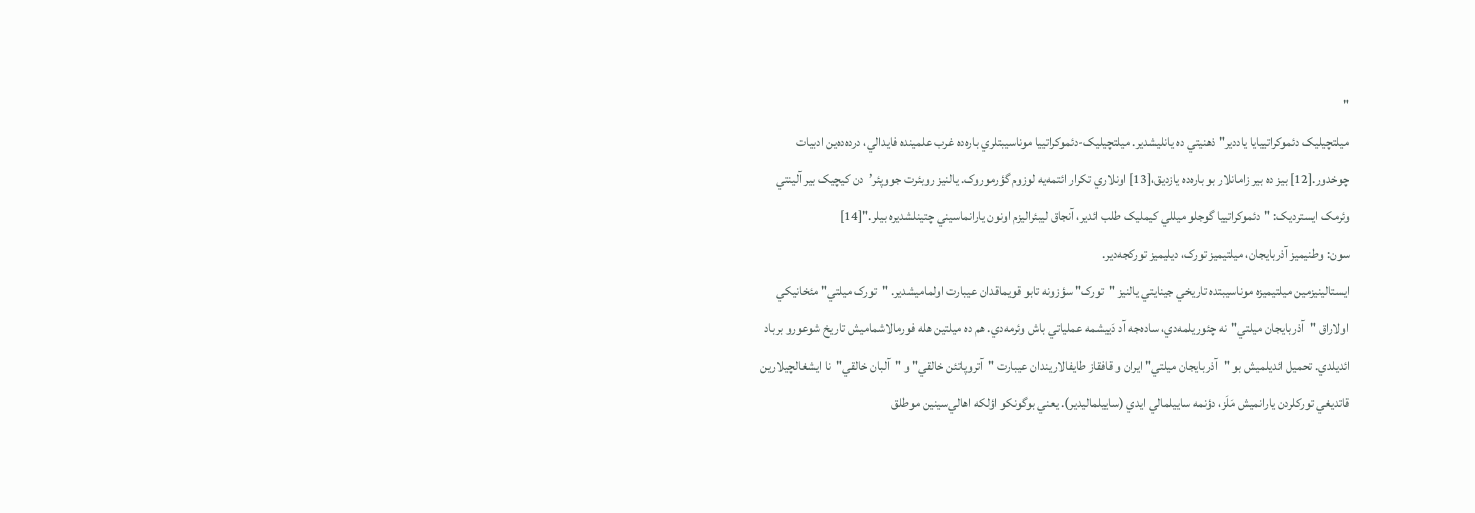"
ميلتچيليک دئموکراتييايا ياددير" ذهنيتي ده يانليشدير. ميلتچيليک-دئموکراتييا موناسيبتلري باره‌ده غرب علمينده فايدالي، درده‌ده‌ين ادبيات چوخدور.[12] بيز ده بير زامانلار بو باره‌ده يازديق،[13] اونلاري تکرار ائتمه‌يه لوزوم گؤرموروک. يالنيز روبئرت جووپئر’دن کيچيک بير آلينتي وئرمک ايسترديک: "دئموکراتييا گوجلو ميللي کيمليک طلب ائدير، آنجاق ليبئراليزم اونون يارانماسيني چتينلشديره بيلر."[14]
سون: وطنيميز آذربايجان، ميلتيميز تورک، ديليميز تورکجه‌دير.
ایستالينيزمين ميلتيميزه موناسيبتده تاريخي جينايتي يالنيز "تورک" سؤزونه تابو قويماقدان عيبارت اولماميشدير. "تورک ميلتي" مئخانيکي اولاراق "آذربايجان ميلتي"نه چئوريلمه‌دي، ساده‌جه آد دَیيشمه عملياتي باش وئرمه‌دي. هم ده ميلتين هله فورمالاشماميش تاريخ شوعورو برباد ائديلدي. تحميل ائديلميش بو "آذربايجان ميلتي" ايران و قافقاز طايفالاريندان عيبارت "آتروپاتئن خالقي" و "آلبان خالقي"نا ايشغالچيلارين قاتديغي تورکلردن يارانميش مَلَز، دؤنمه ساييلمالي ايدي (ساييلماليدير). يعني بوگونکو اؤلکه اهالي‌سينين موطلق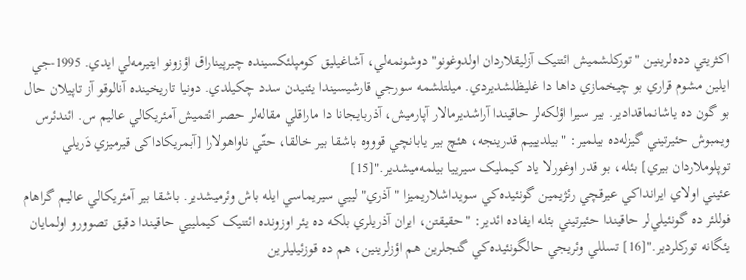اکثريتي دده‌لرينين "تورکلشميش ائتنيک آزليقلاردان اولدوغونو" دوشونمه‌لي، آشاغيليق کومپلئکسينده چيرپيناراق اؤزونو ايتيرمه‌لي ايدي. 1995-جي ايلين مشوم قراري بو چيخمازي داها دا غليظلشديردي. ميلتلشمه سورجي قارشيسيندا يئنيدن سدد چکيلدي. دونيا تاريخينده آنالوقو آز تاپيلان حال بو گون ده ياشانماقدادير. بير سيرا اؤلکه‌لر حاقيندا آراشديرمالار آپارميش، آذربايجانا دا ماراقلي مقاله‌لر حصر ائتميش آمئريکالي عاليم س. ائندئرس ويمبوش حئيرتيني گيزله‌ده بيلمير: "بيلديیيم قدرينجه، هئچ بير يابانچي قوووه باشقا بير خالقا، حتّي ناواهولارا [آبمریکاداکی قيرميزي دَريلي توپلوملاردان بيري] بئله، بو قدر اوغورلا ياد کيمليک سيرييا بيلمه‌ميشدير."[15]
عئيني اولاي ايرانداکي عيرقچي رئژيمين گونئيده‌کي سويداشلاريميزا "آذري"ليیي سيريماسي ايله باش وئرميشدير. باشقا بير آمئريکالي عاليم گراهام فوللئر ده گونئيلي‌لر حاقيندا حئيرتيني بئله ايفاده ائدير: "حقيقتن، ايران آذريلري بلکه ده يئر اوزونده ائتنيک کيمليیي حاقيندا دقيق تصوورو اولمايان يئگانه تورکلردير."[16] تسللي وئريجي حالگونئيده‌کي گنجلرين هم اؤزلرينين، هم ده قوزئيليلرين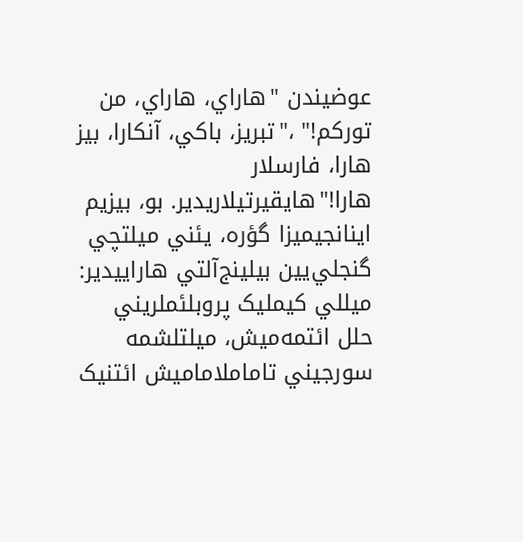عوضيندن "هاراي، هاراي، من تورکم!" ،"تبريز، باکي، آنکارا، بيز هارا، فارسلار هارا!"هايقيرتيلاريدير. بو، بيزيم اينانجيميزا گؤره، يئني ميلتچي گنجلي‌یين بيلينج‌آلتي هاراييدير: ميللي کيمليک پروبلئملريني حلل ائتمه‌ميش، ميلتلشمه سورجيني تاماملاماميش ائتنيک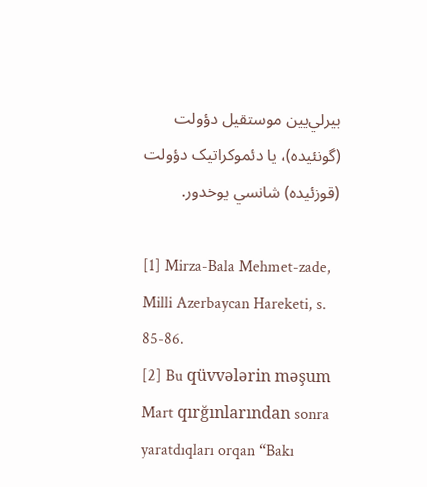بيرلي‌یين موستقيل دؤولت (گونئيده)، يا دئموکراتيک دؤولت (قوزئيده) شانسي يوخدور.

[1] Mirza-Bala Mehmet-zade, Milli Azerbaycan Hareketi, s. 85-86.
[2] Bu qüvvələrin məşum Mart qırğınlarından sonra yaratdıqları orqan “Bakı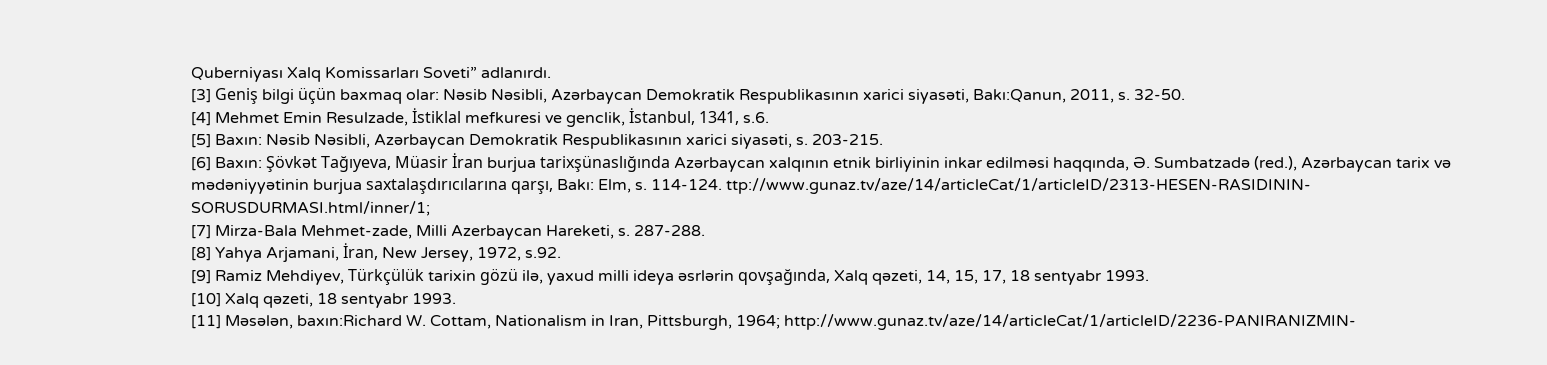Quberniyası Xalq Komissarları Soveti” adlanırdı.
[3] Geniş bilgi üçün baxmaq olar: Nəsib Nəsibli, Azərbaycan Demokratik Respublikasının xarici siyasəti, Bakı:Qanun, 2011, s. 32-50.
[4] Mehmet Emin Resulzade, İstiklal mefkuresi ve genclik, İstanbul, 1341, s.6.
[5] Baxın: Nəsib Nəsibli, Azərbaycan Demokratik Respublikasının xarici siyasəti, s. 203-215.
[6] Baxın: Şövkət Tağıyeva, Müasir İran burjua tarixşünaslığında Azərbaycan xalqının etnik birliyinin inkar edilməsi haqqında, Ə. Sumbatzadə (red.), Azərbaycan tarix və mədəniyyətinin burjua saxtalaşdırıcılarına qarşı, Bakı: Elm, s. 114-124. ttp://www.gunaz.tv/aze/14/articleCat/1/articleID/2313-HESEN-RASIDININ-SORUSDURMASI.html/inner/1;
[7] Mirza-Bala Mehmet-zade, Milli Azerbaycan Hareketi, s. 287-288.
[8] Yahya Arjamani, İran, New Jersey, 1972, s.92.
[9] Ramiz Mehdiyev, Türkçülük tarixin gözü ilə, yaxud milli ideya əsrlərin qovşağında, Xalq qəzeti, 14, 15, 17, 18 sentyabr 1993.
[10] Xalq qəzeti, 18 sentyabr 1993.
[11] Məsələn, baxın:Richard W. Cottam, Nationalism in Iran, Pittsburgh, 1964; http://www.gunaz.tv/aze/14/articleCat/1/articleID/2236-PANIRANIZMIN-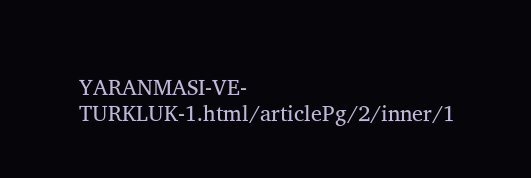YARANMASI-VE-TURKLUK-1.html/articlePg/2/inner/1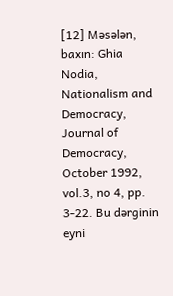[12] Məsələn, baxın: Ghia Nodia, Nationalism and Democracy, Journal of Democracy, October 1992, vol.3, no 4, pp. 3-22. Bu dərginin eyni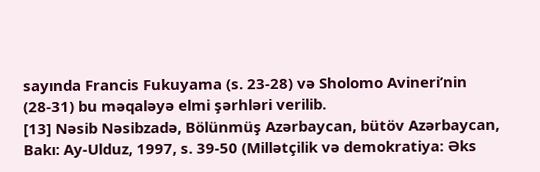sayında Francis Fukuyama (s. 23-28) və Sholomo Avineri’nin (28-31) bu məqaləyə elmi şərhləri verilib.
[13] Nəsib Nəsibzadə, Bölünmüş Azərbaycan, bütöv Azərbaycan, Bakı: Ay-Ulduz, 1997, s. 39-50 (Millətçilik və demokratiya: Əks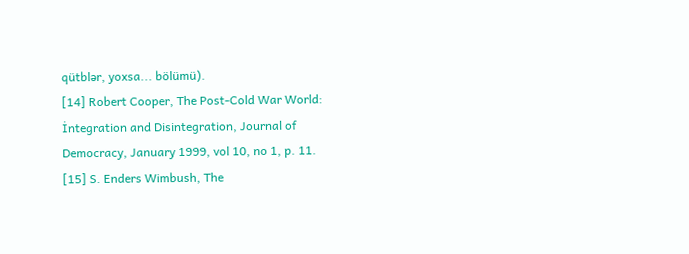qütblər, yoxsa... bölümü).
[14] Robert Cooper, The Post-Cold War World: İntegration and Disintegration, Journal of Democracy, January 1999, vol 10, no 1, p. 11.
[15] S. Enders Wimbush, The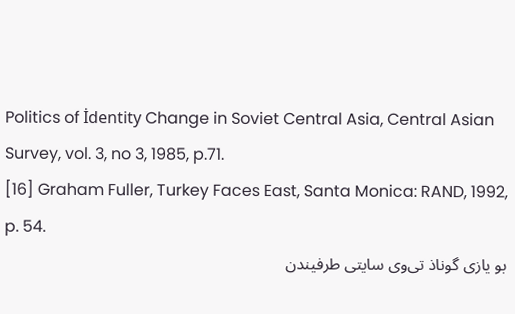Politics of İdentity Change in Soviet Central Asia, Central Asian Survey, vol. 3, no 3, 1985, p.71.
[16] Graham Fuller, Turkey Faces East, Santa Monica: RAND, 1992, p. 54.
بو یازی گوناذ تی‌وی سایتی طرفیندن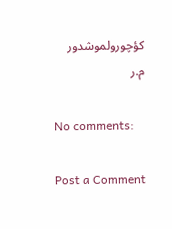کؤچورولموشدور
م.ر

No comments:

Post a Comment